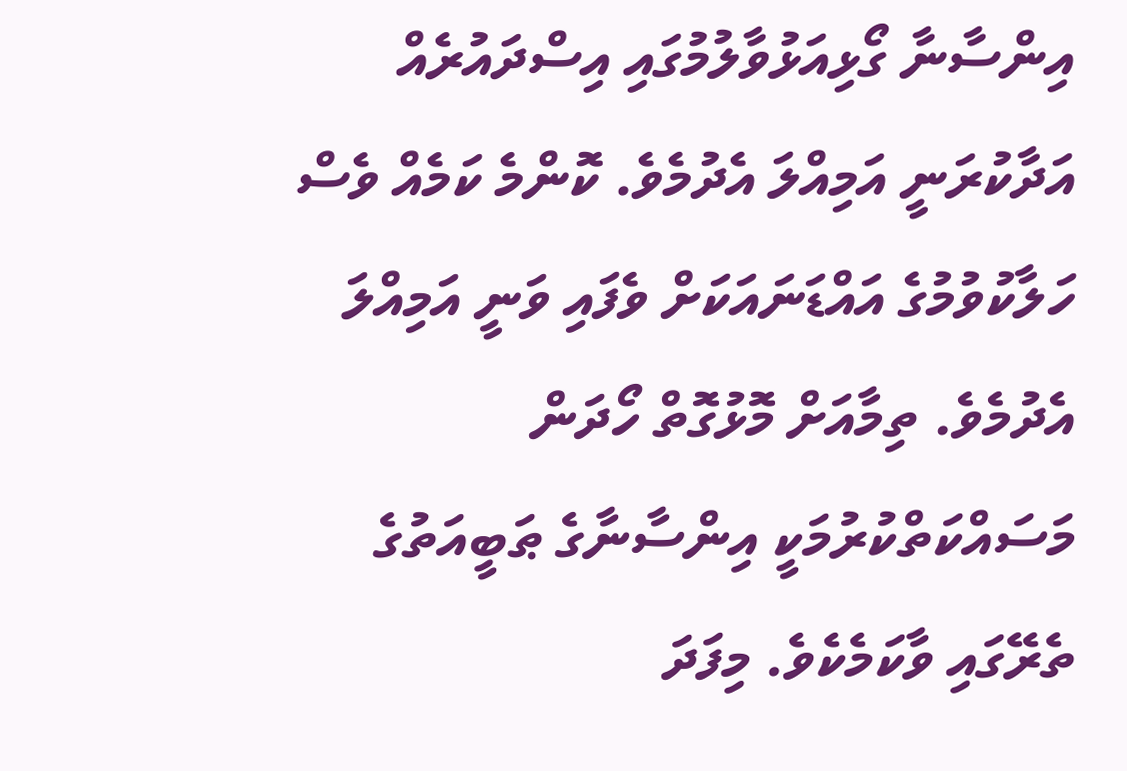އިންސާނާ ގޯޅިއަޅުވާލުމުގައި އިސްދައުރެއް އަދާކުރަނީ އަމިއްލަ އެދުމެވެ. ކޮންމެ ކަމެއް ވެސް ހަލާކުވުމުގެ އައްޑަނައަކަށް ވެފައި ވަނީ އަމިއްލަ އެދުމެވެ. ތިމާއަށް މޮޅުގޮތް ހޯދަން މަސައްކަތްކުރުމަކީ އިންސާނާގެ ޠަބީއަތުގެ ތެރޭގައި ވާކަމެކެވެ. މިފަދަ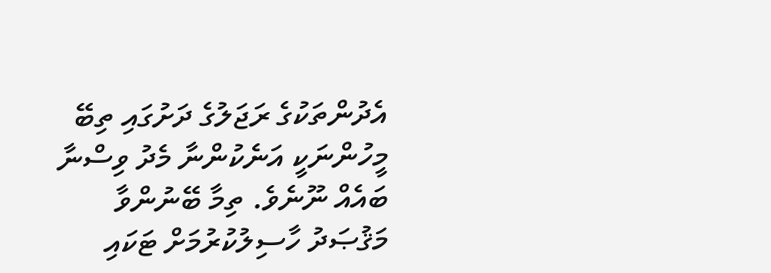އެދުންތަކުގެ ރަޖަލުގެ ދަށުގައި ތިބޭ މީހުންނަކީ އަނެކުންނާ މެދު ވިސްނާ ބައެއް ނޫނެވެ. ތިމާ ބޭނުންވާ މަޤުޞަދު ހާސިލުކުރުމަށް ޓަކައި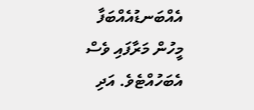އެއްބަނޑުއެއްބަފާ މީހުން މަރާފައި ވެސް އެބަހުއްޓެވެ. އަދި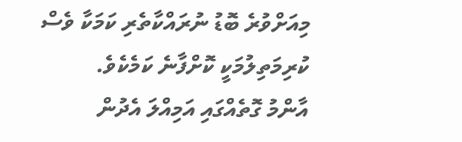މިއަށްވުރެ ބޮޑު ނުރައްކާތެރި ކަމަކާ ވެސް ކުރިމަތިލުމަކީ ކޮށްފާނެ ކަމެކެވެ.
އާންމު ގޮތެއްގައި އަމިއްލަ އެދުން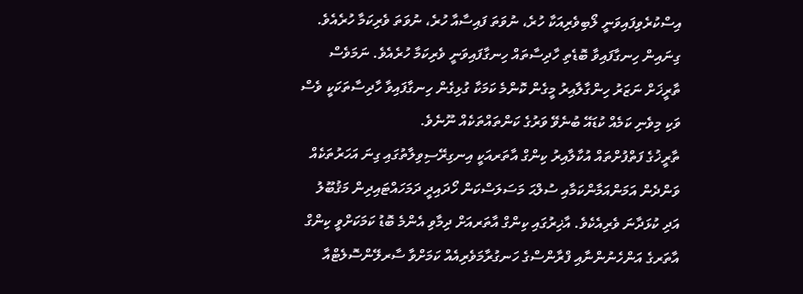އިސްކުރެވިފައިވަނީ ލޯބިވެރިއަކާ ހުރެ، ނުވަތަ ފައިސާއާ ހުރެ، ނުވަތަ ވެރިކަމާ ހުރެއެވެ. ގިނައިން ހިނގާފައިވާ ބޮޑެތި ހާދިސާތައް ހިނގާފައިވަނީ ވެރިކަމާ ހުރެއެވެ. ނަމަވެސް ތާރީޚަށް ނަޒަރު ހިންގާލާއިރު މީގެން ކޮންމެ ކަމަކާ ގުޅިގެން ހިނގާފައިވާ ހާދިސާތަކަކީ ވެސް ވަކި މިވެނި ކަމެއް ކުޑައޭ ބުނެވޭ ވަރުގެ ކަންތައްތަކެއް ނޫނެވެ.
ތާރީޚުގެ ފަތްފުށްތައް އުކާލާއިރު ކިންގް އާތަރއަކީ އިނގިރޭސިވިލާތުގައި ގިނަ އަހަރުތަކެއް ވަންދެން އަމަންއަމާންކަމާއި ސުލްޙަ މަސަލަސްކަން ހޯދައިދީ ދަމަހައްޓައިދިން މަޤުބޫލު އަދި ކުޅަދާނަ ވެރިއެކެވެ. އާޚިރުގައި ކިންގް އާތަރއަށް ދިމާވި އެންމެ ބޮޑު ކަމަކަށްވީ ކިންގް އާތަރގެ އަންހެނުންނާއި ފްރާންސްގެ ހަނގުރާމަވެރިއެއް ކަމަށްވާ ސާރލޭންސޮލެޓްއާ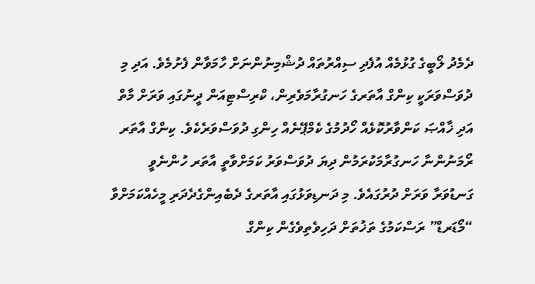ދެމެދު ލޯބީގެ ގުޅުމެއް އުފެދި ސިއްރުތައް ދުޝްމިނުންނަށް ހާމަވާން ފެށުމެވެ. އަދި މި ދުވަސްވަރަކީ ކިންގް އާތަރގެ ހަނގުރާމަވެރިން، ކްރިސްޓިއަން ދީނުގައި ވަރަށް މާތް އަދި ޚާއްޞަ ކަންވާރުކޮޅެއް ހޯދުމުގެ ކެމްޕޭނެއް ހިންގި ދުވަސްވަރެކެވެ. ކިންގް އާތަރ ރޯމަނުންނާ ހަނގުރާމަކުރަމުން ދިޔަ ދުވަސްވަރު ކަމަށްވާތީ އާތަރ ހުންނެވީ ގަނޑުވަރާ ވަރަށް ދުރުގައެވެ. މި ދަނޑިވަޅުގައި އާތަރގެ ދެބެއިންގެދެދަރި މީހެއްކަމަށްވާ “މޯޑަރޑް” ރަސްކަމުގެ ތަޚުތަށް ދަހިވެތިވެގެން ކިންގް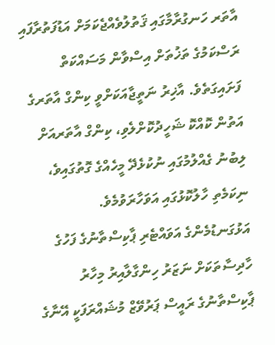އާތަރ ހަނގުރާމާގައި ޤަތުލުވެއްޖެކަމަށް އަޑުފަތުރާފައި ރަސްކަމުގެ ތަޚުތަށް އިސްވާން މަސައްކަތް ފަށައިގަތެވެ. އާޚިރު ނަތީޖާއަކަށްވީ ކިންގް އާތަރގެ އަތުން ކޮއްކޮ ޝަހީދުކޮށްލެވި، ކިންގް އާތަރއަށް ލިބުނު ގެއްލުމުގައި ނުކުޅެދޭ މީހެއްގެ ގޮތުގައިވެ، ނިކަމެތި ހާލުކޮޅުގައި އަވަހާރަވުމެވެ.
އަޅުގަނޑުމެންގެ އަވައްޓެރި ޕާކިސްތާނުގެ ފަހުގެ ހާދިސާތަކަށް ނަޒަރު ހިންގާލާއިރު މިހާރު ޕާކިސްތާނުގެ ރައީސް ޕަރުވޭޒް މުޝައްރަފަކީ އޭނާގެ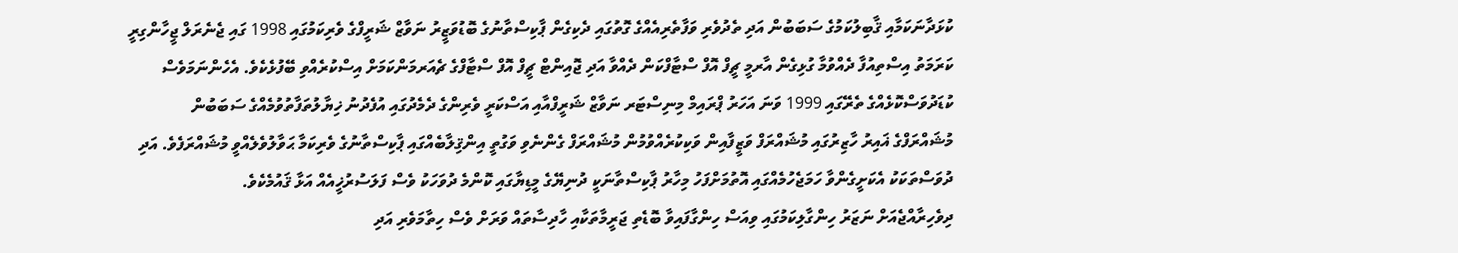ކުޅަދާނަކަމާއި ޤާބިލުކަމުގެ ސަބަބުން އަދި ތެދުވެރި ވަފާތެރިއެއްގެ ގޮތުގައި ދެކިގެން ޕާކިސްތާނުގެ ބޮޑުވަޒީރު ނަވާޒް ޝަރީފްގެ ވެރިކަމުގައި 1998 ގައި ޖެނެރަލް ޖީހާންގިރީ ކަރަމަތު އިސްތިއުފާ ދެއްވުމާ ގުޅިގެން އާރމީ ޗީފް އޮފް ސްޓާފްކަން ދެއްވާ އަދި ޖޮއިންޓް ޗީފް އޮފް ސްޓާފްގެ ޗެއަރމަންކަމަށް އިސްކުރެއްވި ބޭފުޅެކެވެ. އެހެންނަމަވެސް ކުޑަދުވަސްކޮޅެއްގެ ތެރޭގައި 1999 ވަނަ އަހަރު ޕްރައިމް މިނިސްޓަރ ނަވާޒް ޝަރީފްއާއި އަސްކަރީ ވެރިންގެ ދެމެދުގައި އުފެދުނު ޚިޔާލުތަފާތުވުމެއްގެ ސަބަބުން މުޝައްރަފްގެ ޣައިރު ހާޒިރުގައި މުޝައްރަފް ވަޒީފާއިން ވަކިކުރެއްވުމުން މުޝައްރަފް ގެންނެވި ވަގުތީ އިންޤިލާބެއްގައި ޕާކިސްތާނުގެ ވެރިކަމާ ޙަވާލުވެލެއްވީ މުޝައްރަފެވެ. އަދި ދުވަސްތަކަކު އެކަށީގެންވާ ހަމަޖެހުމެއްގައި އޮތުމަށްފަހު މިހާރު ޕާކިސްތާނަކީ ދުނިޔޭގެ މީޑިޔާގައި ކޮންމެ ދުވަހަކު ވެސް ފަލަސުރުޚީއެއް އަޅާ ޤައުމެކެވެ.
ދިވެހިރާއްޖެއަށް ނަޒަރު ހިންގާލިކަމުގައި ވިއަސް ހިންގާފައިވާ ބޮޑެތި ޖަރީމާތަކާއި ހާދިސާތައް ވަރަށް ވެސް ހިތާމަވެރި އަދި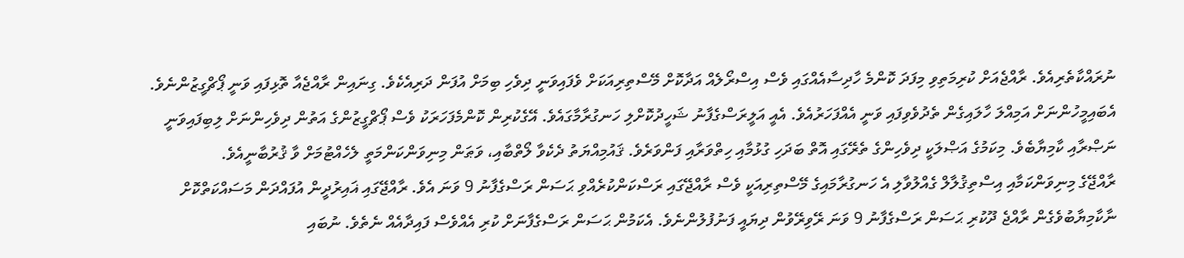ނުރައްކާތެރިއެވެ. ރާއްޖެއަށް ކުރިމަތިވި މިފަދަ ކޮންމެ ހާދިސާއެއްގައި ވެސް އިސްރޯލެއް އަދާކޮށް މޭސްތިރިއަކަށް ވެފައިވަނީ ދިވެހި ބިމަށް އުފަން ދަރިއެކެވެ. ގިނައިން ރާއްޖެއާ ތޮޅިފައި ވަނީ ޕޯޗްގީޒުންނެވެ. އެބައިމީހުންނަށް އަމިއްލަ ހާލައިގެން ތެދުވެވިފައި ވަނީ އެއްފަހަރުއެވެ. އެއީ އަލީރަސްގެފާނު ޝަހީދުކޮށްލި ހަނގުރާމާގައެވެ. އޭގެކުރިން ކޮންމެފަހަރަކު ވެސް ޕޯޗްގީޒުންގެ އަތުން ދިވެހިންނަށް ލިބިފައިވަނީ ނަޞްރާއި ކާމިޔާބެވެ. މިކަމުގެ އަޞްލަކީ ދިވެހިންގެ ތެރޭގައި އޮތް ބަދަހި ގުޅުމާއި ހިތްވަރާއި ފަންވަރެވެ. ޤައުމިއްޔަތު ދެކެވާ ލޯތްބާއި، ވަޠަން މިނިވަންކަންމަތީ ލެހެއްޓުމަށް ވާ ޤުރުބާނީއެވެ.
ރާއްޖޭގެ މިނިވަންކަމާއި އިސްތިޤުލާލް ގެއްލުވާލި އެ ހަނގުރާމައިގެ މޭސްތިރިއަކީ ވެސް ރާއްޖޭގައި ރަސްކަންކުރެއްވި ޙަސަން ރަސްގެފާނު 9 ވަނަ އެވެ. ރާއްޖޭގައި ޣައިރުދީން އުފައްދަން މަސައްކަތްކޮށް ނާކާމިޔާބުވެގެން ރާއްޖެ ދޫކުރި ޙަސަން ރަސްގެފާނު 9 ވަނަ ރޭވިރޭވުން ދިޔައީ ފަނުފުލުންނެވެ. އެކަމުން ޙަސަން ރަސްގެފާނަށް ކުރި އެއްވެސް ފައިދާއެއް ނެތެވެ. ނުބައި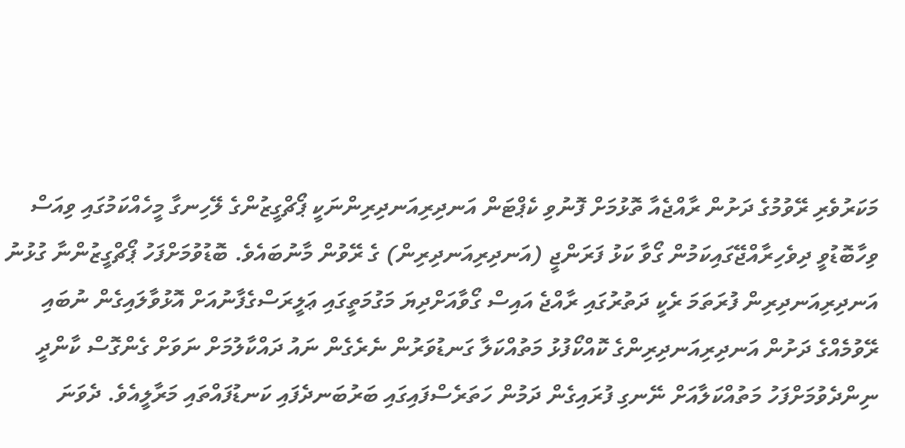މަކަރުވެރި ރޭވުމުގެ ދަށުން ރާއްޖެއާ ތޮޅުމަށް ފޮނުވި ކެޕްޓަން އަނދިރިއަނދިރިންނަކީ ޕޯޗްގީޒުންގެ ލޭހިނގާ މީހެއްކަމުގައި ވިއަސް ވިހާބޮޑުވީ ދިވެހިރާއްޖޭގައިކަމުން ގޯވާ ކަޅު ފަރަންޖީ (އަނދިރިއަނދިރިން) ގެ ރޭވުން މާނުބައެވެ. ބޮޑުވުމަށްފަހު ޕޯޗްގީޒުންނާ ގުޅުނު އަނދިރިއަނދިރިން ފުރަތަމަ ރެކީ ދަތުރުގައި ރާއްޖެ އައިސް ގޯވާއަށްދިޔަ މަގުމަތީގައި ޢަލީރަސްގެފާނުއަށް އޮޅުވާލައިގެން ނުބައި ރޭވުމެއްގެ ދަށުން އަނދިރިއަނދިރިންގެ ކޮއްކޯފުޅު މަތުއްކަލާ ގަނޑުވަރުން ނެރެގެން ނައު ދައްކާލުމަށް ނަވަށް ގެންގޮސް ކާންދީ ނިންދެވުމަށްފަހު މަތުއްކަލާއަށް ނޭނގި ފުރައިގެން ދަމުން ހަތަރެސްފައިގައި ބަރުބަނދެފައި ކަނޑުފައްތައި މަރާލީއެވެ. ދެވަނަ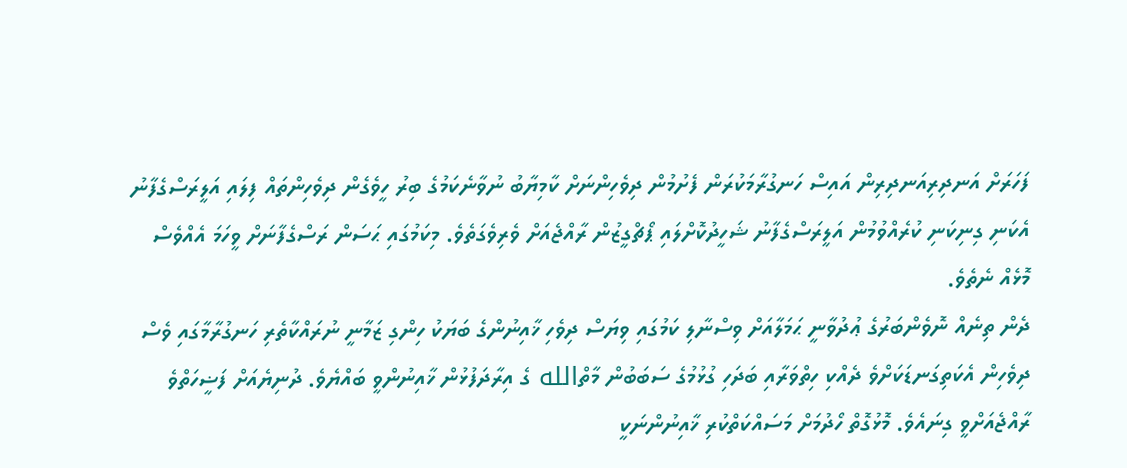ފަހަރަށް އަނދިރިއަނދިރިން އައިސް ހަނގުރާމަކުރަން ފެށުމުން ދިވެހިންނަށް ކާމިޔާބު ނުވާނެކަމުގެ ބިރު ހީވެގެން ދިވެހިންތައް ފިލައި އަލީރަސްގެފާނު އެކަނި ގިނިކަނި ކުރެއްވުމުން އަލީރަސްގެފާނު ޝަހީދުކޮށްލައި ޕޯޗްގީޒުން ރާއްޖެއަށް ވެރިވެގަތެވެ. މިކަމުގައި ޙަސަން ރަސްގެފާނަށް ވީހަމަ އެއްވެސް މޮޅެއް ނެތެވެ.
ދެން ތިނެއް ނޮވެންބަރުގެ ޢުދުވާނީ ޙަމަލާއަށް ވިސްނާލި ކަމުގައި ވިޔަސް ދިވެހި ޚާއިނުންގެ ބަޔަކު ހިންގި ޒަމާނީ ނުރައްކާތެރި ހަނގުރާމާގައި ވެސް ދިވެހިން އެކަތިގަނޑަކަށްވެ ދެއްކި ހިތްވަރާއި ބަދަހި ގުޅުމުގެ ސަބަބުން މާތްالله ގެ އިރާދަފުޅުން ޚާއިނުންވީ ބައްޔެވެ. ދުނިޔެއަށް ފަޟީހަތްވެ ރާއްޖެއަށްވީ ގިނައެވެ. މޮޅުގޮތް ހޯދުމަށް މަސައްކަތްކުރި ޚާއިނުންނަކީ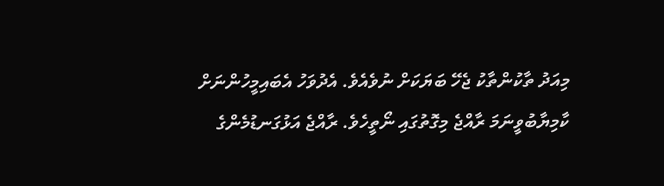މިއަދު ތާކުންތާކު ޖެހޭ ބަޔަކަށް ނުވެއެވެ. އެދުވަހު އެބައިމީހުންނަށް ކާމިޔާބުވީނަމަ ރާއްޖެ މިގޮތުގައި ނޯތީހެވެ. ރާއްޖެ އަޅުގަނޑުމެންގެ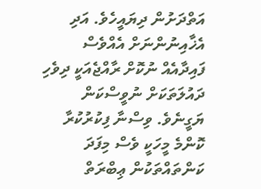އަތްދަށުން ދިޔައީހެވެ. އަދި އެޚާއިނުންނަށް އެއްވެސް ފައިދާއެއް ނުކޮށް ރާއްޖެއަކީ ދިވެހި ދައުލަތަކަށް ނުވީސްކަން ޔަގީނެވެ. ވިސްނާ ފިކުރުކުރާ ކޮންމެ މީހަކީ ވެސް މިފަދަ ކަންތައްތަކުން ޢިބްރަތް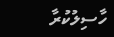ހާސިލުކުރާ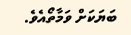ބަޔަކަށް ވަމާތޯއެވެ.